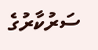ސަރުކާރުގެ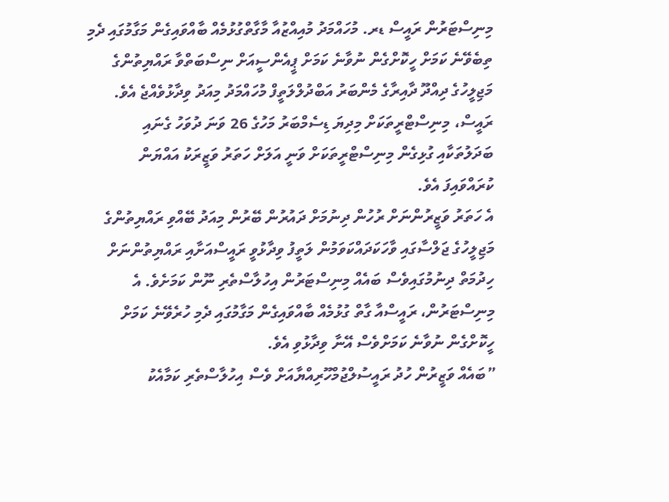މިނިސްޓަރުން ރައީސް ޑރ. މުހައްމަދު މުއިއްޒުއާ މާގާތްގުޅުމެއް ބާއްވައިގެން މަގާމުގައި ދެމި ތިބެވޭނެ ކަމަށް ހީކޮށްގެން ނުވާނެ ކަމަށް ޕީއެންސީއަށް ނިސްބަތްވާ ރައްޔިތުންގެ މަޖިލީހުގެ ދިއްދޫ ދާއިރާގެ މެންބަރު އަބްދުލްލަތީފް މުހައްމަދު މިއަދު ވިދާޅުވެއްޖެ އެވެ.
ރައީސް، މިނިސްޓްރީތަކަށް މިދިޔަ ޑިސެމްބަރު މަހުގެ 26 ވަނަ ދުވަހު ގެނައި ބަދަލުތަކާއި ގުޅިގެން މިނިސްޓްރީތަކަށް ވަނީ އަލަށް ހަތަރު ވަޒީރަކު އައްޔަން ކުރައްވައިފަ އެވެ.
އެ ހަތަރު ވަޒީރުންނަށް ރުހުން ދިނުމަށް ދައުރުން ބޭރުން މިއަދު ބޭއްވި ރައްޔިތުންގެ މަޖިލީހުގެ ޖަލްސާގައި ވާހަކަދައްކަވަމުން ލަތީފު ވިދާޅުވީ ރައީސްއަށާއި ރައްޔިތުންނަށް ހިދުމަތް ދިނުމުގައިވެސް ބައެއް މިނިސްޓަރުން އިހުލާސްތެރި ނޫން ކަމަށެވެ. އެ މިނިސްޓަރުން، ރައީސްއާ ގާތް ގުޅުމެއް ބާއްވައިގެން މަގާމުގައި ދެމި ހުރެވޭނެ ކަމަށް ހީކޮށްގެން ނުވާނެ ކަމަށްވެސް އޭނާ ވިދާޅުވި އެވެ.
”ބައެއް ވަޒީރުން ހުދު ރައީސުލްޖުމްހޫރިއްޔާއަށް ވެސް އިހުލާސްތެރި ކަމާއެކު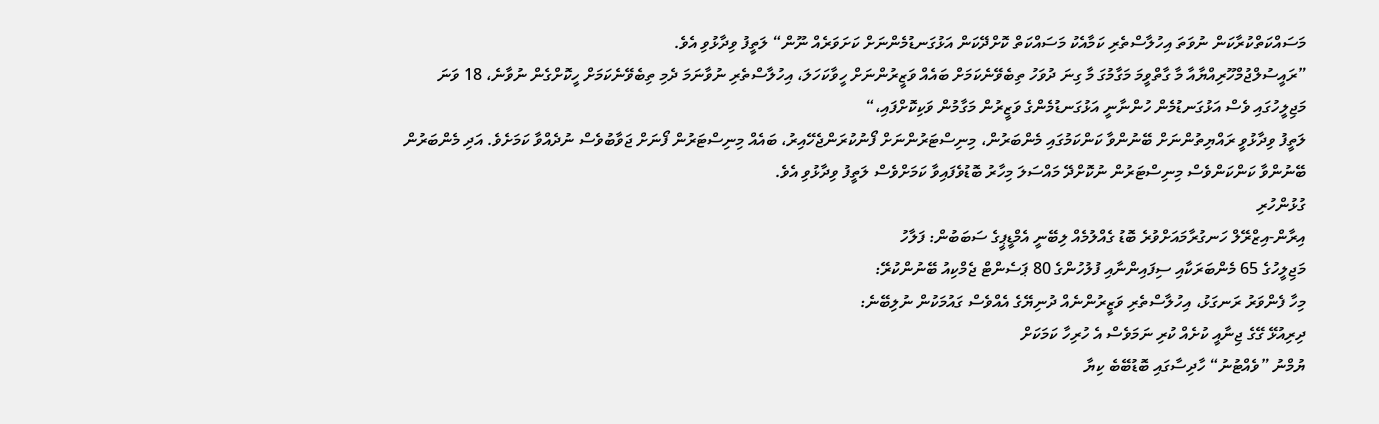މަސައްކަތްކުރާކަން ނުވަތަ އިހުލާސްތެރި ކަމާއެކު މަސައްކަތް ކޮށްދޭކަން އަޅުގަނޑުމެންނަށް ކަށަވަރެއް ނޫން“ ލަތީފު ވިދާޅުވި އެވެ.
”ރައީސުލްޖުމްހޫރިއްޔާއާ މާ ގާތްވީމަ މަގާމުގަ މާ ގިނަ ދުވަހު ތިބެވޭނެކަމަށް ބައެއް ވަޒީރުންނަށް ހީވާކަހަލަ، އިހުލާސްތެރި ނުވާނަމަ ދެމި ތިބެވޭނެކަމަށް ހީކޮށްގެން ނުވާނެ، 18 ވަނަ މަޖިލީހުގައި ވެސް އަޅުގަނޑުމެން ހުންނާނީ އަޅުގަނޑުމެންގެ ވަޒީރުން މަގާމުން ވަކިކޮށްފައި،“
ލަތީފު ވިދާޅުވީ ރައްޔިތުންނަށް ބޭނުންވާ ކަންކަމުގައި މެންބަރުން، މިނިސްޓަރުންނަށް ފޯނުކުރަންޖެހޭއިރު، ބައެއް މިނިސްޓަރުން ފޯނަށް ޖަވާބުވެސް ނުދެއްވާ ކަމަށެވެ. އަދި މެންބަރުން ބޭނުންވާ ކަންކަންވެސް މިނިސްޓަރުން ނުކޮށްދޭ މައްސަލަ މިހާރު ބޮޑުވެފައިވާ ކަމަށްވެސް ލަތީފު ވިދާޅުވި އެވެ.
ގުޅުންހުރި
އިރާން-އިޒްރޭލް ހަނގުރާމައަށްވުރެ ބޮޑު ގެއްލުމެއް ލިބޭނީ އެމްޑީޕީގެ ސަބަބުން: ފަލާހު
މަޖިލީހުގެ 65 މެންބަރަކާއި ސިފައިންނާއި ފުލުހުންގެ 80 ޕަސެންޓް ޖެމްކިއު ބޭނުންކުރޭ:
މިހާ ފެންވަރު ރަނގަޅު، އިހުލާސްތެރި ވަޒީރުންނެއް ދުނިޔޭގެ އެއްވެސް ގައުމަކުން ނުލިބޭނެ:
ދިރިއުޅޭ ގޭގެ ޖިނާއީ ކުށެއް ކުރި ނަމަވެސް އެ ހުރިހާ ކަމަކަށް
ޔުމްނު ”ވެއްޓުނު“ ހާދިސާގައި ބޮޑުބޭބެ ކިޔާ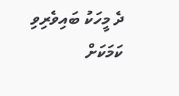ދެ މީހަކު ބައިވެރިވި ކަމަކަށް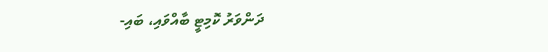ދަންވަރު ކޮމިޓީ ބާއްވައި، ބައި-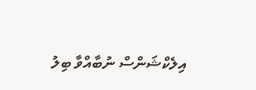އިލެކްޝަންސް ނުބާއްވާ ބިލު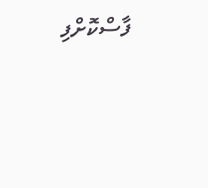ފާސްކޮށްފި